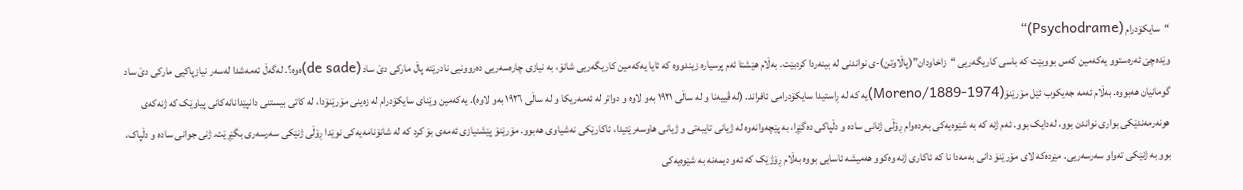“سایکۆدرام (Psychodrame)“
وێدەچێ ئەرەستوو یەکەمین کەس بووبێت کە باسی کاریگەریی “زاخاودان”(پاڵاوتن)-ی نواندنی لە بینەردا کردبێت. بەڵام هێشتا ئەم پرسیارە زیندووە کە ئایا یەکەمین کاریگەریی شانۆ، بە نیازی چارەسەریی دەروونیی نادرێتە پاڵ مارکی دێ ساد (de sade)ەوە؟. لەگەڵ ئەمەشدا لەسەر نیازپاکیی مارکی دێ ساد گومانیان هەبووە. بەڵام ئەمە جەیکوب ئێل مۆرێنۆ(Moreno/1889-1974)یە کە لە ڕاستیدا سایکۆدرامی ئافراند. (لە ڤییەنا و لە ساڵی ١٩٢١ بەو لاوە و دواتر لە ئەمەریکا و لە ساڵی ١٩٢٦ بەو لاوە). یەکەمین وێنای سایکۆدرام لە زەینی مۆرێنۆدا، لە کاتی بیستنی دانپێدانانەکانی پیاوێک کە ژنەکەی هونەرمەندێکی بواری نواندن بوو، لەدایک بوو. ئەم ژنە کە بە شێوەیەکی بەردەوام ڕۆڵی ژنانی سادە و دڵپاکی دەگێڕا، بە پێچەوانەوە لە ژیانی تایبەتی و ژیانی هاوسەرێتیدا، ئاکارێکی نەشیاوی هەبوو. مۆرێنۆ پێشنیازی ئەمەی بۆ کرد کە لە شانۆنامەیەکی نوێدا ڕۆڵی ژنێکی سەرسەری بگێڕێت. ژنی جوانی سادە و دڵپاک، بوو بە ژنێکی تەواو سەرسەریی. مێردەکە لای مۆرێنۆ دانی بەمەدا نا کە ئاکاری ژنە وەکوو هەمیشە ئاسایی بووە بەڵام ڕۆژێک کە ئەو دیمەنە بە شێوەیەکی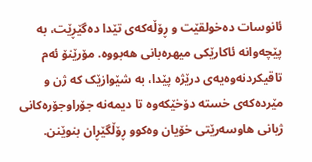ئانوسات دەخولقێت و ڕۆڵەکەی تێدا دەگێڕێت، بە پێچەوانە ئاکارێکی میهرەبانی هەبووە. مۆرێنۆ ئەم تاقیکردنەوەیەی درێژە پێدا، بە شێوازێک کە ژن و مێردەکەی خستە دۆخێکەوە تا دیمەنە جۆراوجۆرەکانی ژیانی هاوسەرێتی خۆیان وەکوو ڕۆڵگێڕان بنوێنن.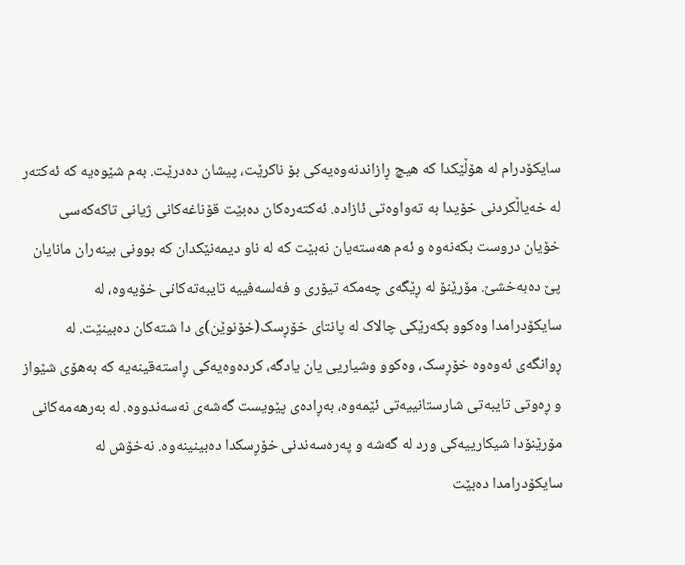سایکۆدرام لە هۆڵێکدا کە هیچ ڕازاندنەوەیەکی بۆ ناکرێت، پیشان دەدرێت. بەم شێوەیە کە ئەکتەر لە خەیاڵکردنی خۆیدا بە تەواوەتی ئازادە. ئەکتەرەکان دەبێت قۆناغەکانی ژیانی تاکەکەسی خۆیان دروست بکەنەوە و ئەم هەستەیان نەبێت کە لە ناو دیمەنێکدان کە بوونی بینەران مانایان پێ دەبەخشێ. مۆرێنۆ لە ڕێگەی چەمکە تیۆری و فەلسەفییە تایبەتەکانی خۆیەوە، لە سایکۆدرامدا وەکوو بکەرێکی چالاک لە پانتای خۆڕسک(خۆنوێن)ی دا شتەکان دەبینێت. لە ڕوانگەی ئەوەوە خۆڕسک، وەکوو وشیاریی یان یادگە، کردەوەیەکی ڕاستەقینەیە کە بەهۆی شێواز و ڕەوتی تایبەتی شارستانییەتی ئێمەوە، بەڕادەی پێویست گەشەی نەسەندووە. لە بەرهەمەکانی مۆرێنۆدا شیکارییەکی ورد لە گەشە و پەرەسەندنی خۆڕسکدا دەبینینەوە. نەخۆش لە سایکۆدرامدا دەبێت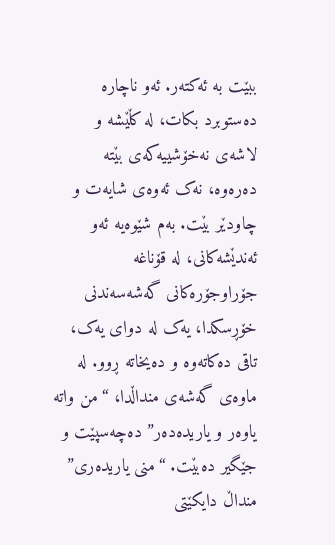ببێت بە ئەکتەر. ئەو ناچارە دەستوبرد بکات، لە کڵێشە و لاشەی نەخۆشییەکەی بێتە دەرەوە، نەک ئەوەی شایەت و چاودێر بێت. بەم شێوەیە ئەو ئەندێشەکانی، لە قۆناغە جۆراوجۆرەکانی گەشەسەندنی خۆڕسکدا، یەک لە دوای یەک، تاقی دەکاتەوە و دەیخاتە ڕوو. لە ماوەی گەشەی منداڵدا، “من واتە یاوەر و یاریدەدەر” دەچەسپێت و جێگیر دەبێت. “منی یاریدەری” منداڵ دایکێتی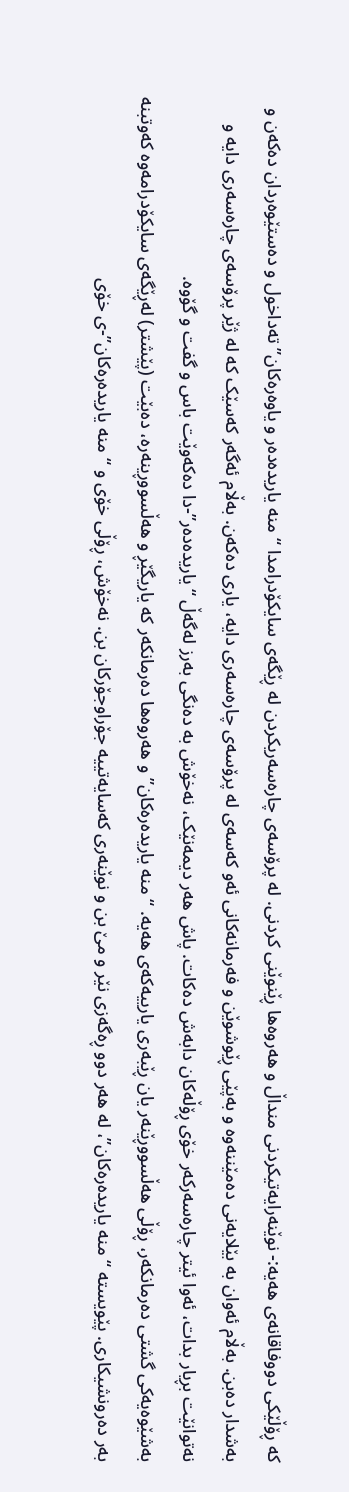کە ڕۆڵێکی دووفاقانەی هەیە:- نوێنەرایەتیکردنی منداڵ و هەروەها ڕێنوێنی کردنی. لە پرۆسەی چارەسەریکردن لە ڕێگەی سایکۆدرامدا “منە یاریدەدەر و یاوەرەکان” تەداخول و دەستێوەردان دەکەن و بەشدار دەبن. بەڵام ئەوان بە بێلایەنی دەمێننەوە و بەپێی ڕێوشوێن و فەرمانەکانی ئەو کەسەی لە پرۆسەی چارەسەری دایە، یاری دەکەن. بەڵام ئەگەر کەسێک کە لە ژێر پرۆسەی چارەسەری دایە و نەتوانێت بڕیار بدات، ئەوا ئیتر چارەسەرکەر خۆی ڕۆڵەکان دابەش دەکات. پاش هەر دیمەنێک، نەخۆش بە دەنگی بەرز لەگەڵ “یاریدەدەر”-دا دەکەوێت باس و گفت و گۆوە.
بەشێوەیەکی گشتی دەرمانکەر، ڕۆڵی هەڵسووڕێنەر یان ڕێبەری یارییەکەی هەیە. “منە یاریدەرەکان” و هەروەها دەرمانکەر کە یاریگێڕ و هەڵسووڕینەرە، دەبێت (پێشتر) لەڕێگەی سایکۆدرامەوە کەوتبنە بەر دەرونشیکاری. پێویستە “منە یاریدەرەکان”، لە هەر دوو ڕەگەزی نێر و مێ بن و نوێنەری کەسایەتییە جۆراوجۆرکان بن. نەخۆش، ڕۆڵی خۆی و “منە یاریدەرەکان”-ی خۆی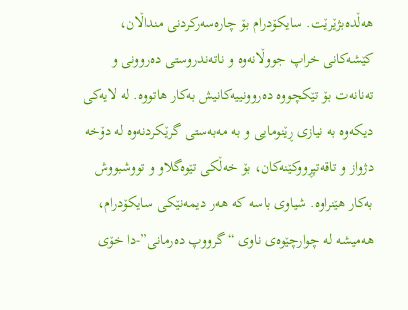هەڵدەبژێرێت. سایکۆدرام بۆ چارەسەرکردنی منداڵان، کێشەکانی خراپ جووڵانەوە و ناتەندروستی دەروونی و تەنانەت بۆ تێکچووە دەروونییەکانیش بەکار هاتووە. لە لایەکی دیکەوە بە نیازی ڕێنومایی و بە مەبەستی گرێکردنەوە لە دۆخە دژواز و تاقەتپڕووکێنەکان، بۆ خەڵکی تێوەگلاو و تووشبووش بەکار هێنراوە. شیاوی باسە کە هەر دیمەنێکی سایکۆدرام، هەمیشە لە چوارچێوەی ناوی “گرووپ دەرمانی”-دا خۆی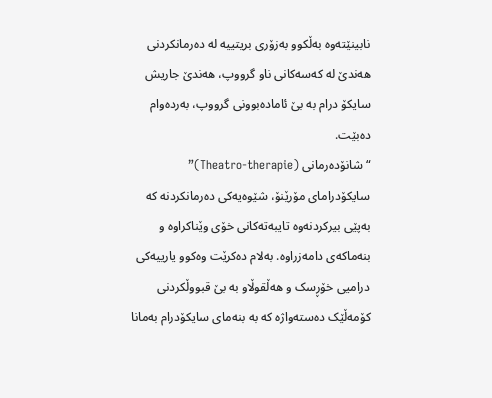نابینێتەوە بەڵکوو بەزۆری بریتییە لە دەرمانکردنی هەندێ لە کەسەکانی ناو گرووپ، هەندێ جاریش سایکۆ درام بە بێ ئامادەبوونی گرووپ، بەردەوام دەبێت.
“شانۆدەرمانی (Theatro-therapie)”
سایکۆدرامای مۆرێنۆ، شێوەیەکی دەرمانکردنە کە بەپێی بیرکردنەوە تایبەتەکانی خۆی وێناکراوە و بنەماکەی دامەزراوە. بەلام دەکرێت وەکوو یارییەکی درامیی خۆڕسک و هەڵقوڵاو بە بێ قبووڵکردنی کۆمەڵێک دەستەواژە کە بە بنەمای سایکۆدرام بەمانا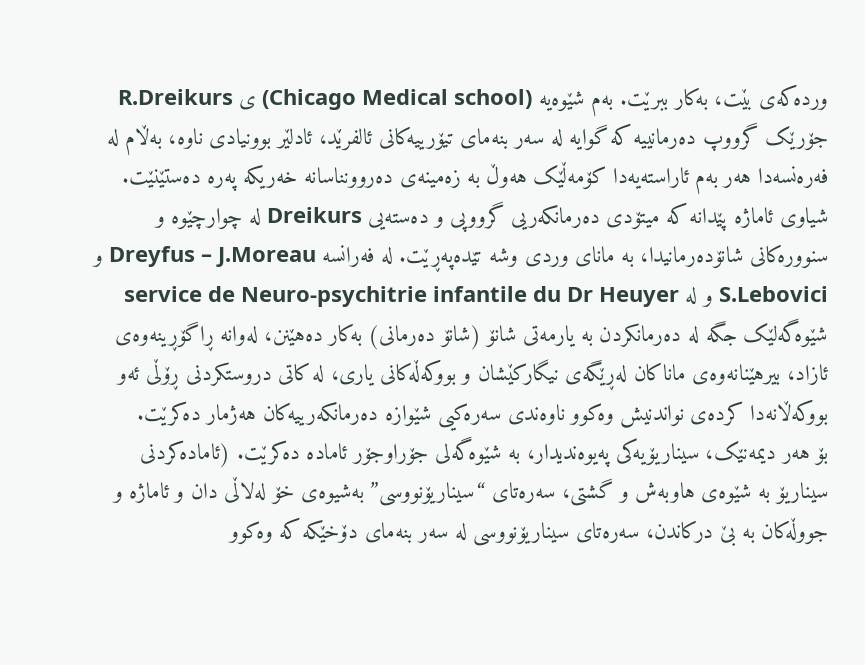وردەکەی بێت، بەکار ببرێت. بەم شێوەیە (Chicago Medical school) ی R.Dreikurs جۆرێک گرووپ دەرمانییە کە گوایە لە سەر بنەمای تیۆرییەکانی ئالفرێد، ئادلێر بوونیادی ناوە، بەڵام لە فەرەنسەدا هەر بەم ئاراستەیەدا کۆمەڵێک هەوڵ بە زەمینەی دەروونناسانە خەریکە پەرە دەستێنێت. شیاوی ئاماژە پێدانە کە میتۆدی دەرمانکەریی گرووپی و دەستەیی Dreikurs لە چوارچێوە و سنوورەکانی شانۆدەرمانیدا، بە مانای وردی وشە تێدەپەڕێت. لە فەرانسە Dreyfus – J.Moreau و S.Lebovici و لە service de Neuro-psychitrie infantile du Dr Heuyer شێوەگەلێک جگە لە دەرمانکردن بە یارمەتی شانۆ (شانۆ دەرمانی) بەکار دەهێنن، لەوانە ڕاگۆڕینەوەی ئازاد، بیرهێنانەوەی ماناکان لەڕێگەی نیگارکێشان و بووکەڵەکانی یاری، لە کاتی دروستکردنی ڕۆڵی ئەو بووکەڵانەدا کردەی نواندنیش وەکوو ناوەندی سەرەکیی شێوازە دەرمانکەرییەکان هەژمار دەکرێت.
بۆ هەر دیمەنێک، سیناریۆیەکی پەیوەندیدار، بە شێوەگەلی جۆراوجۆر ئامادە دەکرێت. (ئامادەکردنی سیناریۆ بە شێوەی هاوبەش و گشتی، سەرەتای “سیناریۆنووسی” بەشیوەی خۆ لەلاڵی دان و ئاماژە و جووڵەکان بە بێ درکاندن، سەرەتای سیناریۆنووسی لە سەر بنەمای دۆخێکە کە وەکوو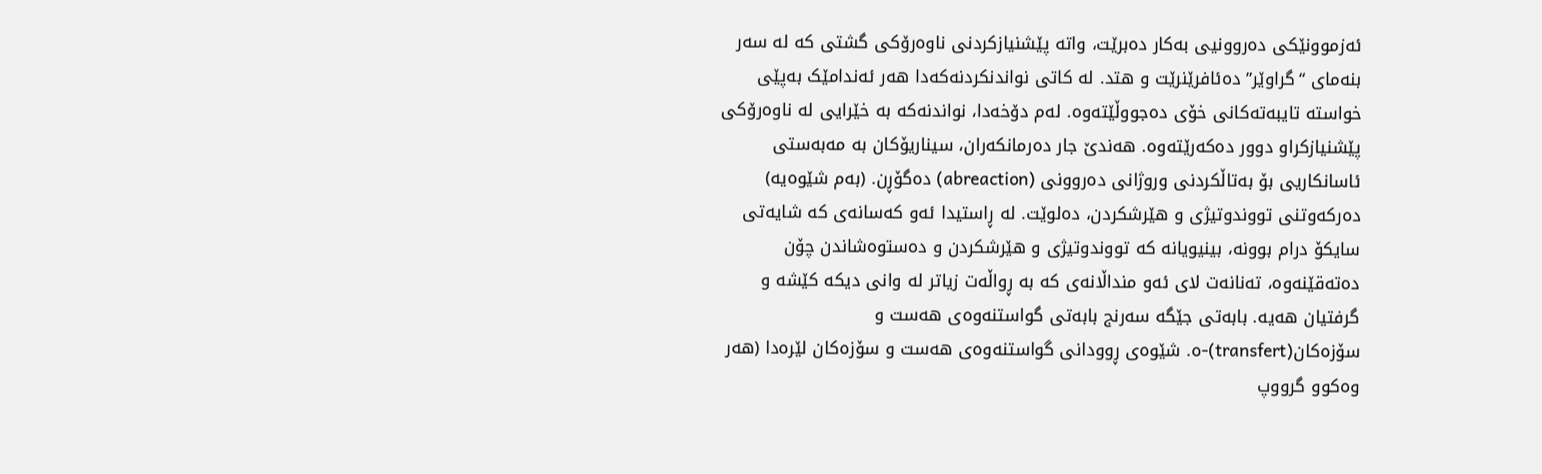ئەزموونێکی دەروونیی بەکار دەبرێت، واتە پێشنیازکردنی ناوەرۆکی گشتی کە لە سەر بنەمای “گراوێر” دەئافرێنرێت و هتد. لە کاتی نواندنکردنەکەدا هەر ئەندامێک بەپێی خواستە تایبەتەکانی خۆی دەجووڵێتەوە. لەم دۆخەدا، نواندنەکە بە خێرایی لە ناوەرۆکی پێشنیازکراو دوور دەکەرێتەوە. هەندێ جار دەرمانکەران، سیناریۆکان بە مەبەستی ئاسانکاریی بۆ بەتاڵکردنی وروژانی دەروونی (abreaction) دەگۆڕن. (بەم شێوەیە) دەرکەوتنی تووندوتیژی و هێرشکردن، دەلوێت. لە ڕاستیدا ئەو کەسانەی کە شایەتی سایکۆ درام بوونە، بینیویانە کە تووندوتیژی و هێرشکردن و دەستوەشاندن چۆن دەتەقێنەوە، تەنانەت لای ئەو منداڵانەی کە بە ڕواڵەت زیاتر لە وانی دیکە کێشە و گرفتیان هەیە. بابەتی جێگە سەرنج بابەتی گواستنەوەی هەست و سۆزەکان(transfert)-ە. شێوەی ڕوودانی گواستنەوەی هەست و سۆزەکان لێرەدا (هەر وەکوو گرووپ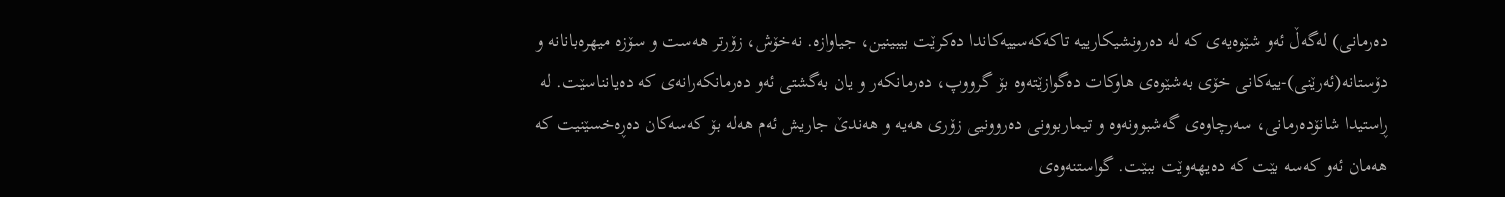دەرمانی) لەگەڵ ئەو شێوەیەی کە لە دەرونشیکارییە تاکەکەسییەکاندا دەکرێت بیبینین، جیاوازە. نەخۆش، زۆرتر هەست و سۆزە میهرەبانانە و دۆستانە(ئەرێنی)-ییەکانی خۆی بەشێوەی هاوکات دەگوازێتەوە بۆ گرووپ، دەرمانکەر و یان بەگشتی ئەو دەرمانکەرانەی کە دەیانناسێت. لە ڕاستیدا شانۆدەرمانی، سەرچاوەی گەشبوونەوە و تیماربوونی دەروونیی زۆری هەیە و هەندێ جاریش ئەم هەلە بۆ کەسەکان دەڕەخسێنیت کە هەمان ئەو کەسە بێت کە دەیهەوێت ببێت. گواستنەوەی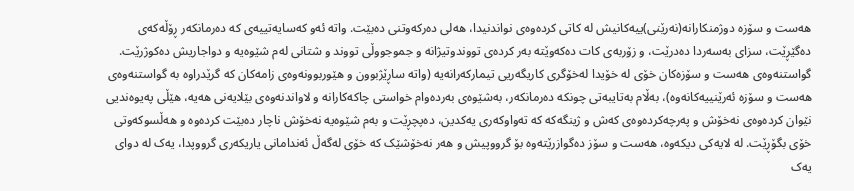هەست و سۆزە دوژمنکارانە(نەرێنی)ییەکانیش لە کاتی کردەوەی نواندنیدا، هەلی دەرکەوتنی دەبێت. واتە ئەو کەسایەتییەی کە دەرمانکەر ڕۆڵەکەی دەگێڕێت، سزای بەسەردا دەدرێت، و زۆربەی کات دەکەوێتە بەر کردەی تووندوتیژانە و جموجووڵی تووند و شتانی لەم شێوەیە و دواجاریش دەکوژرێت.
گواستنەوەی هەست و سۆزەکان خۆی لە خۆیدا لەخۆگری کاریگەریی تیمارکەرانەیە (واتە ساڕێژبوون و هێوربوونەوەی زامەکان کە گرێدراوە بە گواستنەوەی هەست و سۆزە ئەرێنییەکانەوە)، بەڵام بەتایبەتی چونکە دەرمانکەر، بەشێوەی بەردەوام خواستی چاکەکارانە و لاواندنەوەی بێلایەنی هەیە، هێڵی پەیوەندیی نێوان کردەوەی نەخۆش و پەرچەکردەوەی کەش و ژینگەکە کە تەواوکەری یەکدین، دەپچڕێت و بەم شێوەیە نەخۆش ناچار دەبێت کردەوە و هەڵسوکەوتی خۆی بگۆڕێت. لە لایەکی دیکەوە، هەست و سۆز دەگوازرێتەوە بۆ گرووپیش و هەر نەخۆشێک کە خۆی لەگەڵ ئەندامانی یاریکەری گرووپدا، یەک لە دوای یەک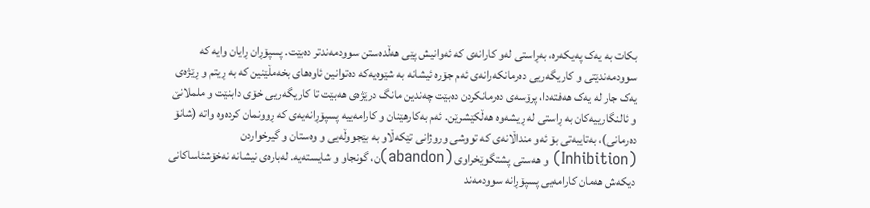بکات بە یەک پەیکەرە، بەڕاستی لەو کارانەی کە ئەوانیش پێی هەڵدەستن سوودمەندتر دەبێت. پسپۆڕان ڕایان وایە کە سوودمەندێتی و کاریگەریی دەرمانکەرانەی ئەم جۆرە ئیشانە بە شێوەیەکە دەتوانین ئاوەهای بخەمڵێنین کە بە ڕیتم و ڕێژەی یەک جار لە یەک هەفتەدا، پرۆسەی دەرمانکردن دەبێت چەندین مانگ درێژەی هەبێت تا کاریگەریی خۆی دابنێت و ململانێ و ئالنگارییەکان بە ڕاستی لە ڕیشەوە هەڵکێشرێن. ئەم بەکارهێنان و کارامەییە پسپۆڕانەیەی کە ڕوونمان کردەوە واتە (شانۆ دەرمانی)، بەتایبەتی بۆ ئەو منداڵانەی کە تووشی وروژانی تێکەڵاو بە بێجووڵەیی و وەستان و گیرخواردن (Inhibition) و هەستی پشتگوێخراوی (abandon)ن، گونجاو و شایستەیە. لەبارەی نیشانە نەخۆشئاساکانی دیکەش هەمان کارامەیی پسپۆڕانە سوودمەند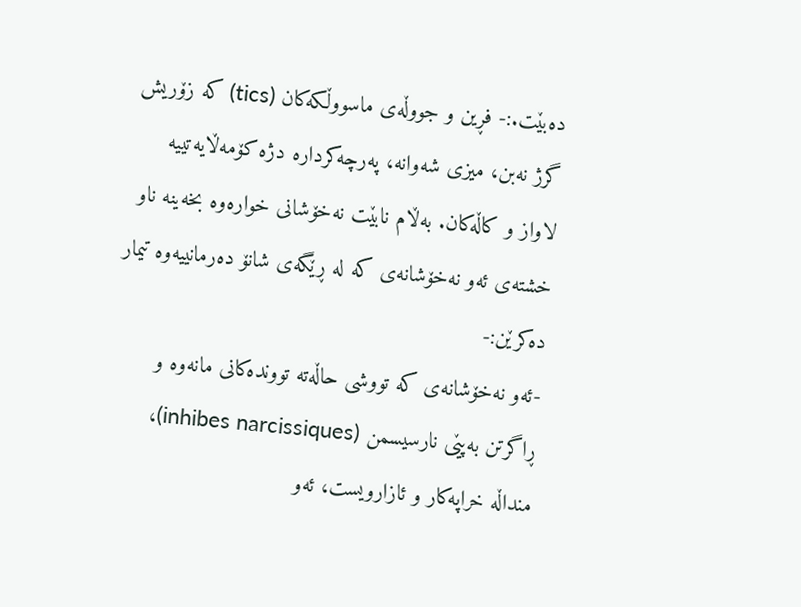دەبێت.:- فڕین و جووڵەی ماسووڵکەکان (tics) کە زۆریش گرژ نەبن، میزی شەوانە، پەرچەکردارە دژە کۆمەڵایەتییە لاواز و کاڵەکان. بەڵام نابێت نەخۆشانی خوارەوە بخەینە ناو خشتەی ئەو نەخۆشانەی کە لە ڕێگەی شانۆ دەرمانییەوە تیمار دەکرێن:-
-ئەو نەخۆشانەی کە تووشی حاڵەتە تووندەکانی مانەوە و ڕاگرتن بەپێی نارسیسمن (inhibes narcissiques)، منداڵە خراپەکار و ئازارویست، ئەو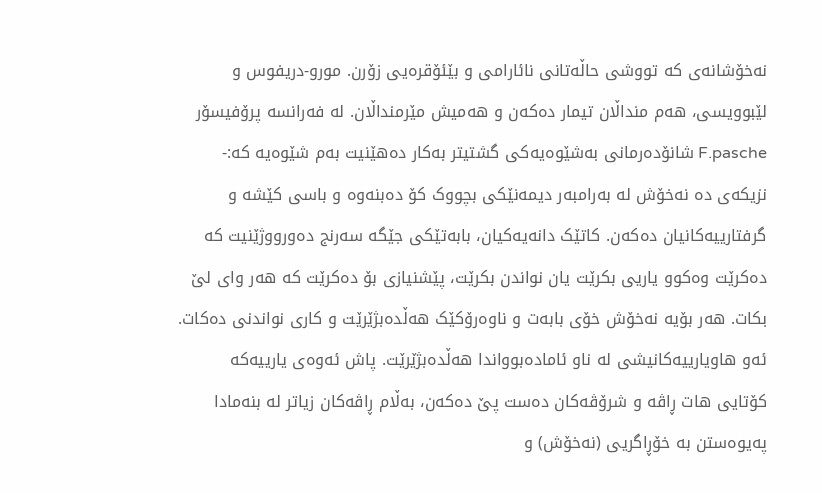نەخۆشانەی کە تووشی حاڵەتانی نائارامی و بێئۆقرەیی زۆرن. مورو-دریفوس و لێبوویسی، هەم منداڵان تیمار دەکەن و هەمیش مێرمنداڵان. لە فەرانسە پرۆفیسۆر F.pasche شانۆدەرمانی بەشێوەیەکی گشتیتر بەکار دەهێنیت بەم شێوەیە کە:- نزیکەی دە نەخۆش لە بەرامبەر دیمەنێکی بچووک کۆ دەبنەوە و باسی کێشە و گرفتارییەکانیان دەکەن. کاتێک دانەیەکیان، بابەتێکی جێگە سەرنج دەورووژێنیت کە دەکرێت وەکوو یاریی بکرێت یان نواندن بکرێت، پێشنیازی بۆ دەکرێت کە هەر وای لێ بکات. هەر بۆیە نەخۆش خۆی بابەت و ناوەرۆکێک هەڵدەبژێرێت و کاری نواندنی دەکات. ئەو هاویارییەکانیشی لە ناو ئامادەبوواندا هەڵدەبژێرێت. پاش ئەوەی یارییەکە کۆتایی هات ڕاڤە و شرۆڤەکان دەست پێ دەکەن، بەڵام ڕاڤەکان زیاتر لە بنەمادا پەیوەستن بە خۆڕاگریی (نەخۆش) و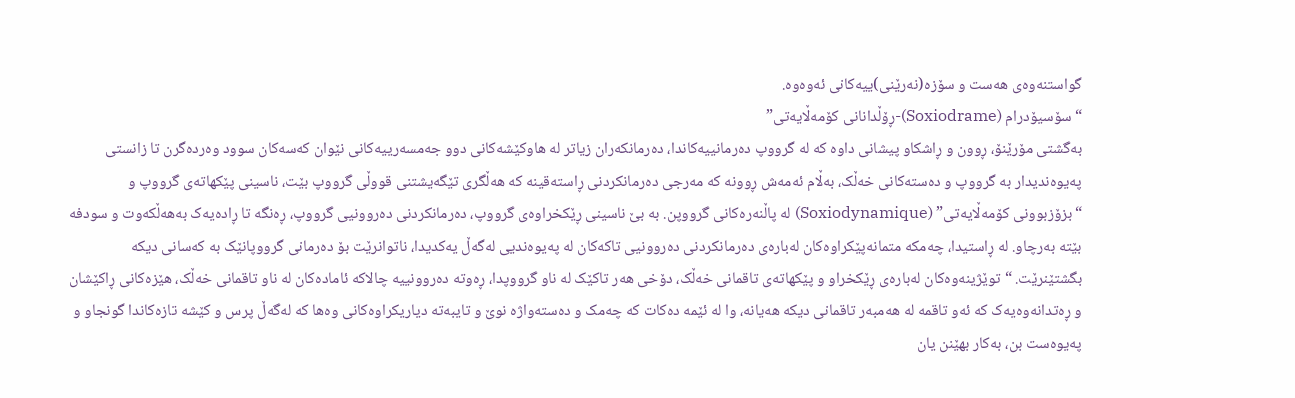گواستنەوەی هەست و سۆزە(نەرێنی)ییەکانی ئەوەوە.
“سۆسیۆدرام (Soxiodrame)-ڕۆڵدانانی کۆمەڵایەتی”
بەگشتی مۆرێنۆ، ڕوون و ڕاشکاو پیشانی داوە کە لە گرووپ دەرمانییەکاندا، دەرمانکەران زیاتر لە هاوکێشەکانی دوو جەمسەرییەکانی نێوان کەسەکان سوود وەردەگرن تا زانستی پەیوەندیدار بە گرووپ و دەستەکانی خەڵک، بەڵام ئەمەش ڕوونە کە مەرجی دەرمانکردنی ڕاستەقینە کە هەڵگری تێگەیشتنی قووڵی گرووپ بێت، ناسینی پێکهاتەی گرووپ و “بزۆزبوونی کۆمەڵایەتی” (Soxiodynamique) لە پاڵنەرەکانی گرووپن. بە بێ ناسینی ڕێکخراوەی گرووپ، دەرمانکردنی دەروونیی گرووپ، ڕەنگە تا ڕادەیەک بەهەڵکەوت و سودفە بێتە بەرچاو. لە ڕاستیدا، چەمکە متمانەپێکراوەکان لەبارەی دەرمانکردنی دەروونیی تاکەکان لە پەیوەندیی لەگەڵ یەکدیدا، ناتوانرێت بۆ دەرمانی گرووپانێک بە کەسانی دیکە بگشتێنرێت. “توێژینەوەکان لەبارەی ڕێکخراو و پێکهاتەی تاقمانی خەڵک، دۆخی هەر تاکێک لە ناو گرووپدا، ڕەوتە دەروونییە چالاکە ئامادەکان لە ناو تاقمانی خەڵک، هێزەکانی ڕاکێشان و ڕەتدانەوەیەک کە ئەو تاقمە لە هەمبەر تاقمانی دیکە هەیانە، وا لە ئێمە دەکات کە چەمک و دەستەواژە نوێ و تایبەتە دیاریکراوەکانی وەها کە لەگەڵ پرس و کێشە تازەکاندا گونجاو و پەیوەست بن، بەکار بهێنن یان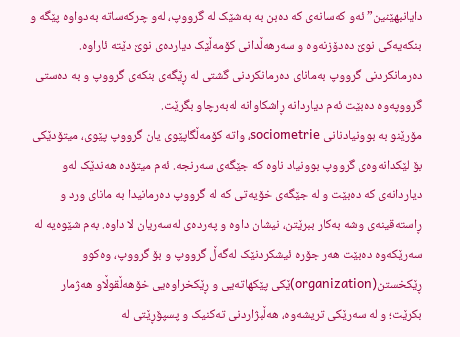دایانبهێنین” ئەو کەسانەی کە دەبن بە بەشێک لە گرووپ، لەو چرکەساتە بەدواوە پێگە و بنکەیەکی نوێ دەدۆزنەوە و سەرهەڵدانی کۆمەڵێک دیاردەی نوێ دێتە ئاراوە. دەرمانکردنی گرووپ بەمانای دەرمانکردنی گشتی لە ڕێگەی بنکەی گرووپ و بە دەستی گرووپەوە دەبێت ئەم دیاردانە ڕاشکاوانە لەبەرچاو بگرێت.
مۆرێنو بە بوونیادنانی sociometrie، واتە کۆمەڵگاپێوی یان گرووپ پێوی، میتۆدێکی بۆ لێکدانەوەی گرووپ بوونیاد ناوە کە جێگەی سەرنجە. ئەم میتۆدە هەندێک لەو دیاردانەی کە دەبێت و لە جێگەی خۆیەتی کە لە گرووپ دەرمانیدا بە مانای ورد و ڕاستەقینەی وشە بەکار ببرێتن، نیشان داوە و پەردەی لەسەریان لا داوە. بەم شێوەیە لە سەرێکەوە دەبێت هەر جۆرە ئیشکردنێک لەگەڵ گرووپ و بۆ گرووپ، وەکوو ڕێکخستن(organization)ێکی پێکهاتەیی و ڕێکخراوەیی خۆهەڵقوڵاو هەژمار بکرێت؛ و لە سەرێکی تریشەوە، هەڵبژاردنی تەکنیک و پسپۆڕێتی لە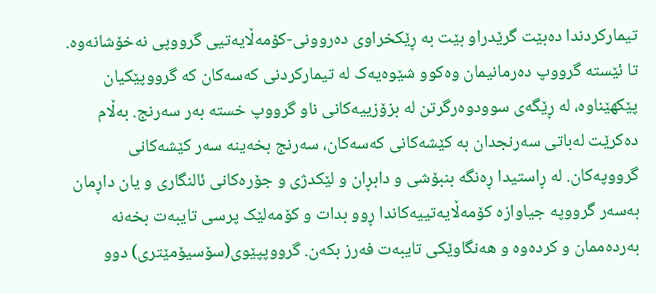تیمارکردندا دەبێت گرێدراو بێت بە ڕێکخراوی دەروونی-کۆمەڵایەتیی گرووپی نەخۆشانەوە. تا ئێستە گرووپ دەرمانیمان وەکوو شێوەیەک لە تیمارکردنی کەسەکان کە گرووپێکیان پێکهێناوە، لە ڕێگەی سوودوەرگرتن لە بزۆزییەکانی ناو گرووپ خستە بەر سەرنج. بەڵام دەکرێت لەباتی سەرنجدان بە کێشەکانی کەسەکان، سەرنج بخەینە سەر کێشەکانی گرووپەکان. لە ڕاستیدا ڕەنگە بنبۆشی و دابڕان و لێکدژی و جۆرەکانی ئالنگاری و یان داڕمان بەسەر گرووپە جیاوازە کۆمەڵایەتییەکاندا ڕوو بدات و کۆمەلێک پرسی تایبەت بخەنە بەردەممان و کردەوە و هەنگاوێکی تایبەت فەرز بکەن. گرووپپێوی(سۆسیۆمێتری) دوو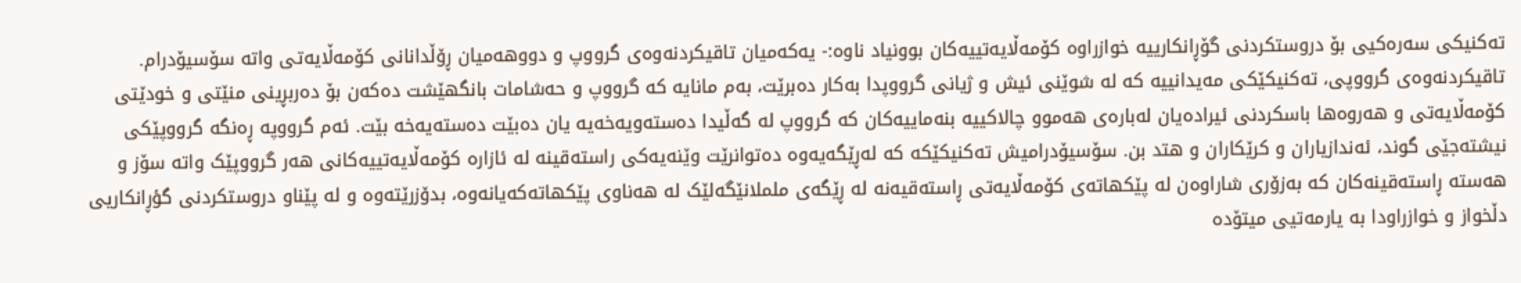تەکنیکی سەرەکیی بۆ دروستکردنی گۆڕانکارییە خوازراوە کۆمەڵایەتییەکان بوونیاد ناوە:- یەکەمیان تاقیکردنەوەی گرووپ و دووهەمیان ڕۆڵدانانی کۆمەڵایەتی واتە سۆسیۆدرام. تاقیکردنەوەی گرووپی، تەکنیکێکی مەیدانییە کە لە شوێنی ئیش و ژیانی گرووپدا بەکار دەبرێت، بەم مانایە کە گرووپ و حەشامات بانگهێشت دەکەن بۆ دەربڕینی منێتی و خودێتی کۆمەڵایەتی و هەروەها باسکردنی ئیرادەیان لەبارەی هەموو چالاکییە بنەماییەکان کە گرووپ لە گەڵیدا دەستەویەخەیە یان دەبێت دەستەیەخە بێت. ئەم گرووپە ڕەنگە گرووپێکی نیشتەجێی گوند، ئەندازیاران و کرێکاران و هتد بن. سۆسیۆدرامیش تەکنیکێکە کە لەڕێگەیەوە دەتوانرێت وێنەیەکی راستەقینە لە ئازارە کۆمەڵایەتییەکانی هەر گرووپێک واتە سۆز و هەستە ڕاستەقینەکان کە بەزۆری شاراوەن لە پێکهاتەی کۆمەڵایەتی ڕاستەقیەنە لە ڕێگەی ململانێگەلێک لە هەناوی پێکهاتەکەیانەوە، بدۆزرێتەوە و لە پێناو دروستکردنی گؤڕانکاریی دڵخواز و خوازراودا بە یارمەتیی میتۆدە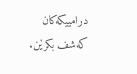درامییکەکان کەشف بکرێن.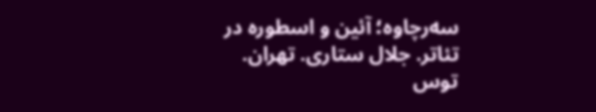سەرچاوە؛ آئین و اسطورە در تئاتر. جلال ستاری. تهران. توس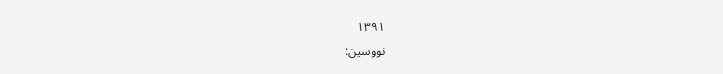١٣٩١
نووسین: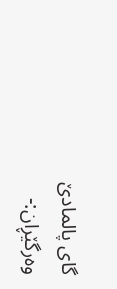گای پالمادێ
وەرگێڕان:-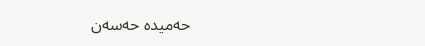حەمیدە حەسەن